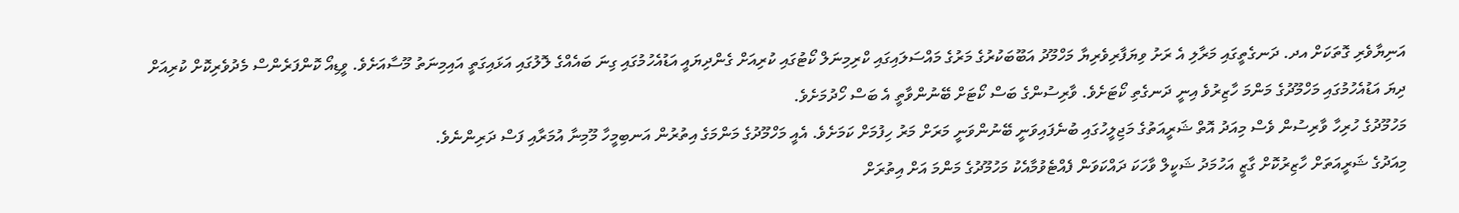އަނިޔާވެރި ގޮތަކަށް އދ. ދަނގެތީގައި މަރާލި އެ ރަށު ވިޔަފާރިވެރިޔާ މަހްމޫދު އަބޫބަކުރުގެ މަރުގެ މައްސަލައިގައި ކްރިމިނަލް ކޯޓުގައި ކުރިއަށް ގެންދިޔައީ އަޑުއެހުމުގައި ގިނަ ބައެއްގެ ލޮލުގައި އަޅައިގަތީ އައިމިނަތު މޫސާއަށެވެ. ވީޑިއޯ ކޮންފަރެންސް މެދުވެރިކޮށް ކުރިއަށް ދިޔަ އަޑުއެހުމުގައި މަހްމޫދުގެ މަންމަ ހާޒިރުވެ އިނީ ދަނގެތި ކޯޓަށެވެ. ވާރިސުންގެ ބަސް ކޯޓަށް ބޭނުންވާތީ އެ ބަސް ހޯދުމަށެވެ.
މަހުމޫދުގެ ހުރިހާ ވާރިސުން ވެސް މިއަދު އޮތް ޝަރީއަތުގެ މަޖިލީހުގައި ބުނެފައިވަނީ ބޭނުންވަނީ މަރަށް މަރު ހިފުމަށް ކަމަށެވެ. އެއީ މަހްމޫދުގެ މަންމަގެ އިތުރުން އަނބިމީހާ މޫމިނާ އުމަރާއި ފަސް ދަރިންނެވެ.
މިއަދުގެ ޝަރީއަތަށް ހާޒިރުކޮށް ގާޒީ އަހުމަދު ޝަކީލް ވާހަކަ ދައްކަވަން ފެއްޓެވުމާއެކު މަހުމޫދުގެ މަންމަ އަށް އިތުރަށް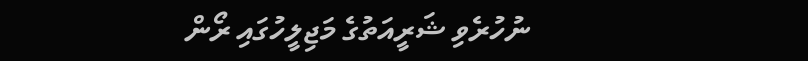ނުހުރެވި ޝަރީއަތުގެ މަޖިލީހުގައި ރޯން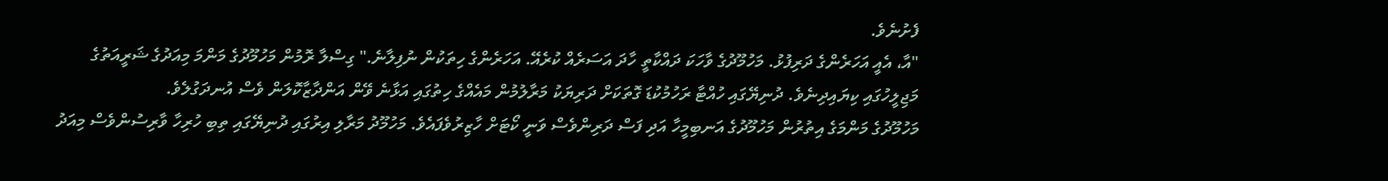ފެށުނެވެ.
"އާ، އެއީ އަހަރެންގެ ދަރިފުޅު. މަހުމޫދުގެ ވާހަކަ ދައްކާތީ ހާދަ އަސަރެއް ކުރެއޭ. އަހަރެންގެ ހިތަކުން ނުފިލާނެ." ގިސްލާ ރޮމުން މަހުމޫދުގެ މަންމަ މިއަދުގެ ޝަރީއަތުގެ މަޖިލީހުގައި ކިޔައިދިނެވެ. ދުނިޔޭގައި ހުއްޓާ ރަހުމުކުޑަ ގޮތަކަށް ދަރިޔަކު މަރާލުމުން މައެއްގެ ހިތުގައި އަޅާނެ ވޭން އަންދާޒާކޮލަން ވެސް އުނދަގުލެވެ.
މަހުމޫދުގެ މަންމަގެ އިތުރުން މަހުމޫދުގެ އަނބިމީހާ އަދި ފަސް ދަރިންވެސް ވަނީ ކޯޓަށް ހާޒިރުވެފައެވެ. މަހުމޫދު މަރާލި އިރުގައި ދުނިޔޭގައި ތިބި ހުރިހާ ވާރިސުންވެސް މިއަދު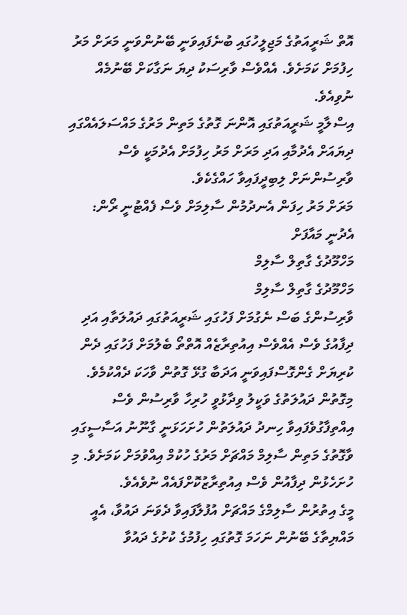އޮތް ޝަރީއަތުގެ މަޖިލީހުގައި ބުނެފައިވަނީ ބޭނުންވަނީ މަރަށް މަރު ހިފުމަށް ކަމަށެވެ. އެއްވެސް ވާރިސަކު ދިޔަ ނަގާކަށް ބޭނުމެއް ނުވިއެވެ.
އިސްލާމީ ޝަރީއަތުގައި އޮންނަ ގޮތުގެ މަތިން މަރުގެ މައްސަލައެއްގައި ދިޔައަށް އެދުމާއި އަދި މަރަށް މަރު ހިފުމަށް އެދުމަކީ ވެސް ވާރިސުންނަށް ލިބިދީފައިވާ ހައްގެކެވެ.
މަރަށް މަރު ހިފަން އެނދުމުން ސާލިމަށް ވެސް ފެއްޓުނީ ރޯން: އެދުނީ މައާފަށް
މަހްމޫދުގެ ގާތިލް ސާލިމް
މަހްމޫދުގެ ގާތިލް ސާލިމް
ވާރިސުންގެ ބަސް ނެގުމަށް ފަހުގައި ޝަރީއަތުގައި ދައުލަތާއި އަދި ދިފާއުގެ ވެސް އެއްވެސް އިއުތިރާޒެއް އޮތްތޯ ބެލުމަށް ފަހުގައި ދެން ކުރިޔަށް ގެންގޮސްފައިވަނީ އަދަބާ ގުޅޭ ގޮތުން ވާހަކަ ދެއްކުމެވެ.
މިގޮތުން ދައުލަތުގެ ވަކީލު ވިދާޅުވީ ހުރިހާ ވާރިސުން ވެސް އިއްތިފާގުވެފައިވާ ހިނދު ދައުލަތުން ހުށަހަޅަނީ ގާނޫނު އަސާސީގައި ވާގޮތުގެ މަތިން ސާލިމް މައްޗަށް މަރުގެ ހުކުމް އިއްވުމަށް ކަމަށެވެ. މި ހުށަހެޅުން ދިފާއުން ވެސް އިއުތިރާޒުކޮށްފައެއް ނުވެއެވެ.
މީގެ އިތުރުން ސާލިމްގެ މައްޗަށް އުފުލާފައިވާ ދެވަނަ ދައުވާ، އެއީ މައްޔިތާގެ ބޭނުން ނަހަމަ ގޮތުގައި ހިފުމުގެ ކުށުގެ ދައުވާ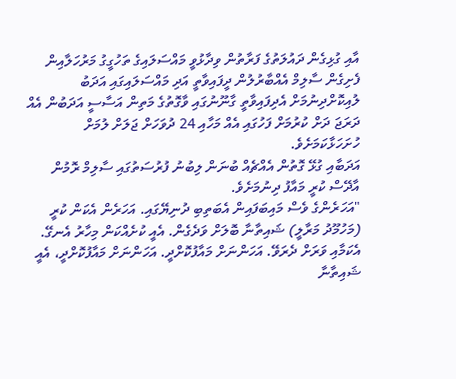އާއި ގުޅިގެން ދައުލަތުގެ ފަރާތުން ވިދާޅުވީ މައްސަލައިގެ ތަހުގީގު މަރުހަލާއިން ފެށިގެން ސާލިމް އެއްބާރުލުން ދީފައިވާތީ އަދި މައްސަލައިގައި އަދަބު ލުއިކޮށްދިނުމަށް އެދިފައިވާތީ ގާނޫނުގައި ވާގޮތުގެ މަތިން އަސާސީ އަދަބުން އެއް ދަރަޖަ ދަށް ކުރުމަށް ފަހުގައި އެއް މަހާއި 24 ދުވަހަށް ޖަލަށް ލުމަށް ހުށަހަޅާކަމަށެވެ.
އަދަބާއި ގުޅޭ ގޮތުން އެއްޗެއް ބުނަން ލިބުނު ފުރުސަތުގައި ސާލިމް ރޮމުން އާދޭސް ކުރީ މައާފު ދިނުމަށެވެ.
"އަހަރެންގެ ވެސް މައިބަފައިން އެބަތިބި ދުނިޔޭގައި. އަހަރެން އެކަން ކުރީ (މަހުމޫދު މަރާލީ) ޝައިތާނާ ބޮލަށް ވަދެގެން. އެއީ ކުށެއްކަން މިހާރު އެނގޭ. އެކަމާއި ވަރަށް ދެރަވޭ. އަހަންނަށް މައާފުކޮށްދީ. އަހަންނަށް މައާފުކޮށްދީ، އެއީ ޝައިތާނާ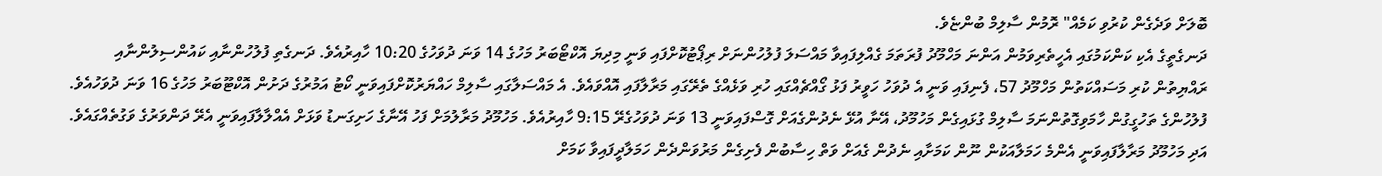ބޮލަށް ވަދެގެން ކުރުވި ކަމެއް" ރޮމުން ސާލިމް ބުންޏެވެ.
ދަނގެތީގެ އެކި ކަންކަމުގައި އެހީތެރިވަމުން އަންނަ މަހްމޫދު ފުރަތަމަ ގެއްލިފައިވާ މައްސަލަ ފުލުހުންނަށް ރިޕޯޓުކޮށްފައި ވަނީ މިދިޔަ އޮކްޓޯބަރު މަހުގެ 14 ވަނަ ދުވަހުގެ 10:20 ހާއިރުއެވެ. ދަނގެތި ފުލުހުންނާއި ކައުންސިލުންނާއި ރައްޔިތުން ކުރި މަސައްކަތުން މަހްމޫދު 57، ފެނިފައި ވަނީ އެ ދުވަހު ހަވީރު ފަޅު ގޯއްޗެއްގައި ހުރި ވަޅެއްގެ ތެރޭގައި މަރާލާފައި އޮއްވައެވެ. އެ މައްސަލާގައި ސާލިމް ހައްޔަރުކޮށްފައިވަނީ ކޯޓު އަމުރުގެ ދަށުން އޮކްޓޫބަރު މަހުގެ 16 ވަނަ ދުވަހުއެވެ.
ފުލުހުންގެ ތަހުގީގުން ހާމަވިގޮތުންނަމަ ސާލިމް ގުޅައިގެން މަހުމޫދު، އޭނާ އުޅޭ ނެދުންގެއަށް ގޮސްފައިވަނީ 13 ވަނަ ދުވަހުގެރޭ 9:15 ހާއިރުއެވެ. މަހުމޫދު މަރާލުމަށް ފަހު އޭނާގެ ހަށިގަނޑު ވަޅަށް އެއްލާލާފައިވަނީ އެރޭ ދަންވަރުގެ ވަގުތެއްގައެވެ. އަދި މަހުމޫދު މަރާލާފައިވަނީ އެންމެ ހަމަލާއަކުން ނޫން ކަމަށާއި ނެދުން ގެއަށް ވަތް ހިސާބުން ފެށިގެން މަރުވަންދެން ހަމަލާދީފައިވާ ކަމަށް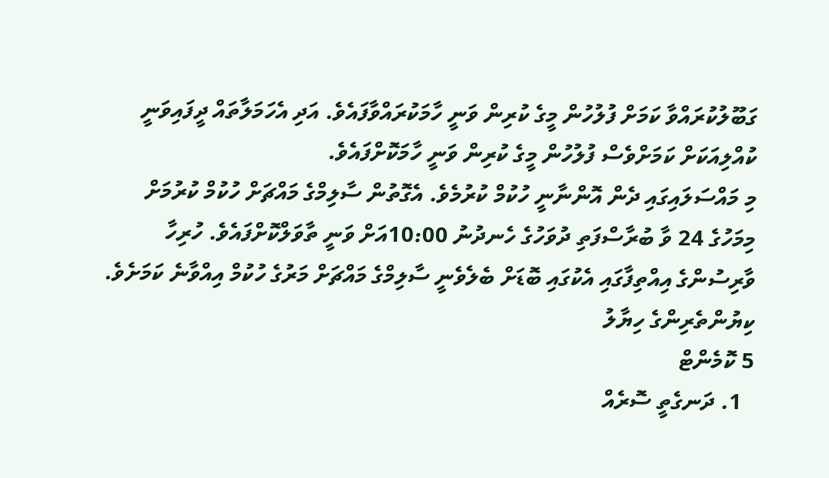ގަބޫލުކުރައްވާ ކަމަށް ފުލުހުން މީގެ ކުރިން ވަނީ ހާމަކުރައްވާފައެވެ. އަދި އެހަމަލާތައް ދީފައިވަނީ ކުއްލިއަކަށް ކަމަށްވެސް ފުލުހުން މީގެ ކުރިން ވަނީ ހާމަކޮށްފައެވެ.
މި މައްސަލައިގައި ދެން އޮންނާނީ ހުކުމް ކުރުމެވެ. އެގޮތުން ސާލިމްގެ މައްޗަށް ހުކުމް ކުރުމަށް މިމަހުގެ 24 ވާ ބުރާސްފަތި ދުވަހުގެ ހެނދުނު 10:00އަށް ވަނީ ތާވަލްކޮށްފައެވެ. ހުރިހާ ވާރިސުންގެ އިއްތިފާގައި އެކުގައި ބޮޑަށް ބެލެވެނީ ސާލިމްގެ މައްޗަށް މަރުގެ ހުކުމް އިއްވާނެ ކަމަށެވެ.
ކިޔުންތެރިންގެ ހިޔާލު
5 ކޮމެންޓް
  1. ދަނގެތީ ސޮރެއް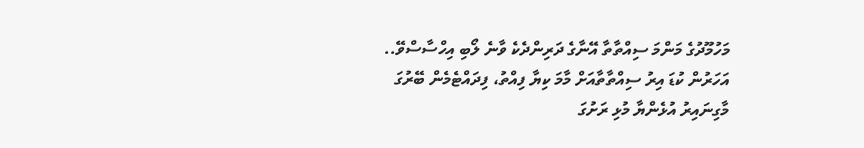މަހުމޫދުގެ މަންމަ ސިއްތާތާ އޭނާގެ ދަރިންދެކެ ވާނެ ލޯބި އިހްސާސްވޭ.. އަހަރުން ކުޑަ އިރު ސިއްތާތާއަށް މާމަ ކިޔާ ފިއްތު، ފިދައްޓެމެން ބޭރުގަ މާގިނައިރު އުޅެންޔާ މުޅި ރަށުގަ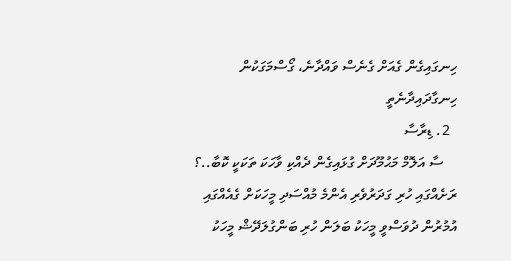ހިނގައިގެން ގެއަށް ގެނެސް ވައްދާނެ، ގޯސްމަގަކުން ހިނގާދައިދާނެތީ
  2. ޑިރާސާ
    ސާ އަލޮމް މަޙުމޫދަށް ގުޅައިގެން ދެއްކި ވާހަކަ ތަކަކީ ކޮބާ..؟ ރަށެއްގައި ހުރި ގަދަރުވެރި އެންމެ މުއްސަދި މީހަކަށް ގެއެއްގައި އުމުރުން ދުވަސްވީ މީހަކު ބަލަން ހުރި ބަންގުލަދޭޝް މީހަކު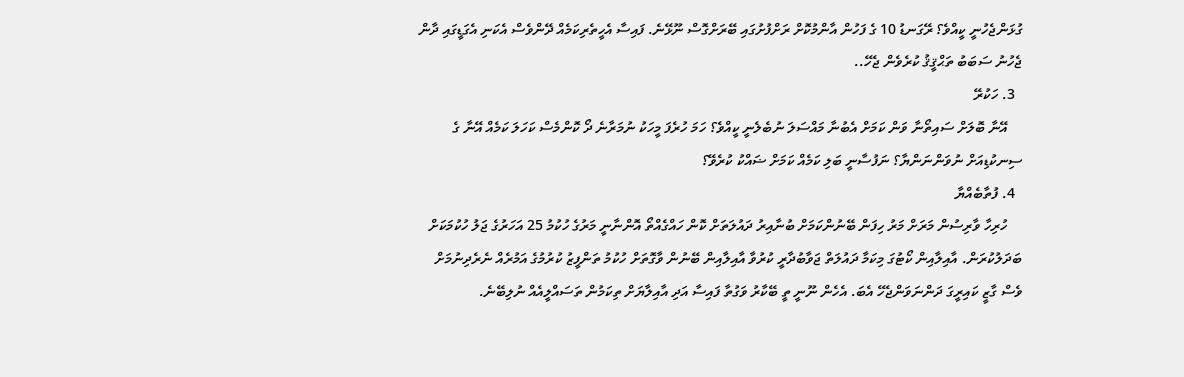ގުޅަންޖެހުނީ ކީއްވެ؟ ރޭގަނޑު 10 ގެ ފަހުން އާންމުކޮށް ރަށްފުށުގައި ބޭރަށްގޮސް ނޫޅޭނެ. ފައިސާ އެހީތެރިކަމެއް ދޭންވެސް އެކަނި އެގަޑީގައި ދާން ޖެހުނު ސަބަބު ތަޙްޤީޤު ކުރެވެން ޖެހޭ..
  3. ހަކުރޭ
    އޭނާ ބޮލަށް ސައިތޯނާ ވަން ކަމަށް އެބުނާ މައްސަލަ ނުބެލެނީ ކީއްވެ؟ ހަމަ ހުރެފަ މީހަކު ނުމަރާނެ ދޯ ކޮންމެސް ކަހަލަ ކަމެއް އޭނާ ގެ ސިނކުޑިއަށް ނުވަންނަންޔާ؟ ނަފުސާނީ ބަލި ކަމެއް ކަމަށް ޟައްކު ކުރެވޭ؟
  4. ފުތާބެއްޔާ
    ހުރިހާ ވާރިސުން މަރަށް މަރު ހިފަން ބޭނުންކަމަށް ބުނާއިރު ދައުލަތަށް ކޮން ހައްގެއްތޯ އޮންނާނީ މަރުގެ ހުކުމު 25 އަހަރުގެ ޖަލު ހުކުމަކަށް ބަދަލުކުރަން. އާއިލާއިން ކޯޓުގަ މިކަމާ ދައުލަތް ޖަވާބުދާރީ ކުރުވާ އާއިލާއިން ބޭނުން ވާގޮތަށް ހުކުމު ތަންފީޒު ކުރުމުގެ އަމުރެއް ނެރެދިނުމަށް ވެސް ގާޒީ ކައިރީގަ ދަންނަވަންޖެހޭ އެބަ. އެހެން ނޫނީ ތީ ބޭކާރު ވަގުތާ ފައިސާ އަދި އާއިލާޔަށް ތިކަމުން ތަސައްލީއެއް ނުލިބޭނެ.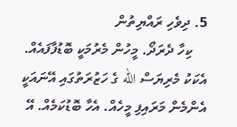5. ދިވެހި ރައްޔިތުން
    ކިހާ ދެރަދޯ. މީހުން މެރުމަކީ ބޮޑުފާފައެއް. އެކަކު މެރިޔަސް الله ގެ ހަޒުރަތުގައި އޭނައަކީ އެންމެން މަރައިފި މީހެއް. އެހާ ބޮޑުކަމެއް. އޭ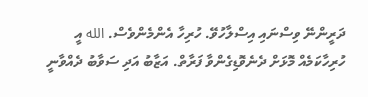ދަރީންނޭ ވިސްނައި އިސްލާހުވޭ. ހުރިހާ އެންމެންވެސް. الله އީ ހުރިހާކަމެއް މޮޅަށް ދެނެވޮޑިގެންވާ ފަރާތް. އަޒާބު އަދި ސަވާބު ދެއްވާނީ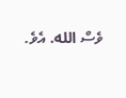ވެސް الله. އެވެ.